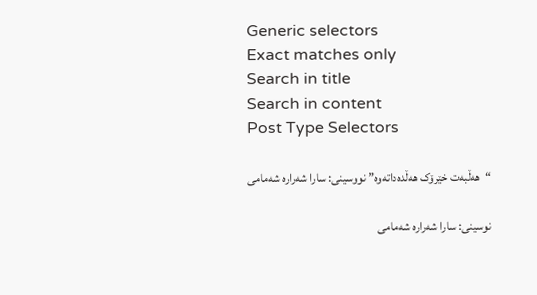Generic selectors
Exact matches only
Search in title
Search in content
Post Type Selectors

“هەڵبەت خێرۆک هەڵدەداتەوە” نووسینی: سارا شەرارە شەمامی

نوسینی: سارا شەرارە شەمامی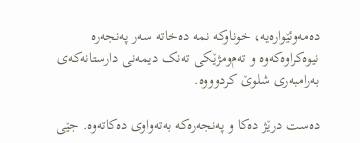دەمەوئێوارەیە، خوناوکە نمە دەخاتە سەر پەنجەرە نیوەکراوەکەوە و تەم‌ومژێکی تەنک دیمەنی دارستانەکەی بەرامبەری شلوێ کردوووە.

دەست درێژ دەکا و پەنجەرەکە بەتەواوی دەکاتەوە. جێی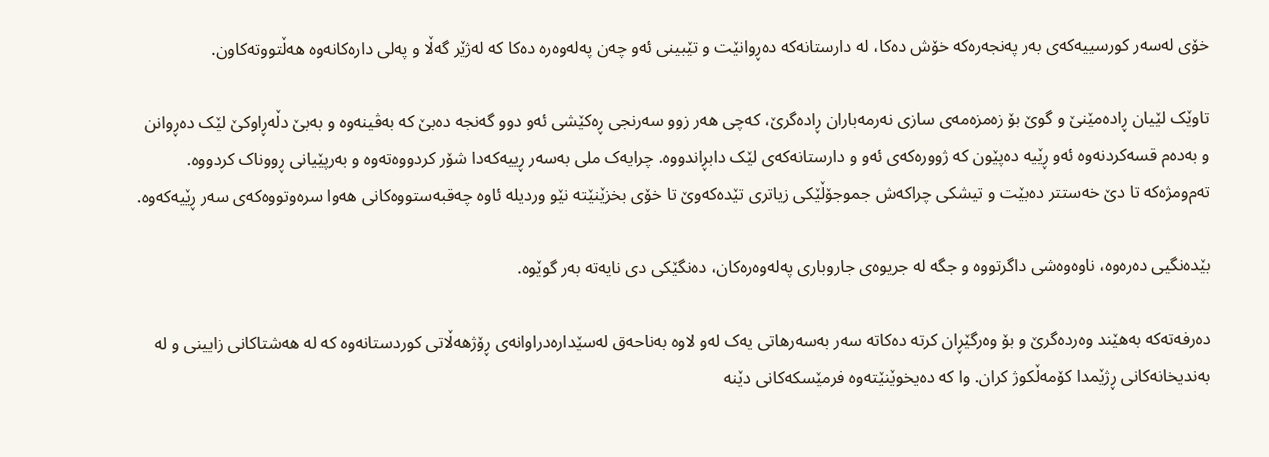خۆی لەسەر کورسییەکەی بەر پەنجەرەکە خۆش دەکا، لە دارستانەکە دەڕوانێت و تێبینی ئەو چەن پەلەوەرە دەکا کە لەژێر گەڵا و پەلی دارەکانەوە هەڵتووتەکاون.

تاوێک لێیان ڕادەمێنێ و گوێ بۆ زەمزەمەی سازی نەرمەباران ڕادەگرێ، کەچی هەر زوو سەرنجی ڕەکێشی ئەو دوو گەنجە دەبێ کە بەڤینەوە و بەبێ دڵەڕاوکێ لێک دەڕوانن و بەدەم قسەکردنەوە ئەو ڕێیە دەپێون کە ژوورەکەی ئەو و دارستانەکەی لێک دابڕاندووە. چرایەک ملی بەسەر ڕییەکەدا شۆر کردووەتەوە و بەرپێیانی ڕووناک کردووە. تەم‌ومژەکە تا دێ خەستتر دەبێت و تیشکی چراکەش جموجۆڵێکی زیاتری تێدەکەوێ تا خۆی بخزێنێتە نێو وردیلە ئاوە چەقبەستووەکانی هەوا سرەوتووەکەی سەر ڕێیەکەوە.

بێدەنگیی دەرەوە، ناوەوەشی داگرتووە و جگە لە جریوەی جاروباری پەلەوەرەکان، دەنگێکی دی نایەتە بەر گوێوە.

دەرفەتەکە بەهێند وەردەگرێ و بۆ وەرگێڕان کرتە دەکاتە سەر بەسەرهاتی یەک لەو لاوە بەناحەق لەسێدارەدراوانەی ڕۆژهەڵاتی کوردستانەوە کە لە هەشتاکانی زایینی و لە بەندیخانەکانی ڕژێمدا کۆمەڵکوژ کران. وا کە دەیخوێنێتەوە فرمێسکەکانی دێنە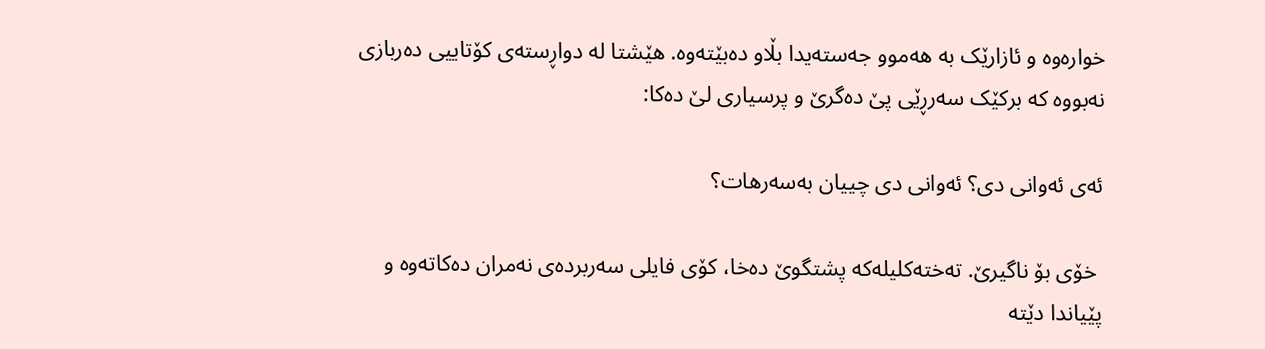خوارەوە و ئازارێک بە هەموو جەستەیدا بڵاو دەبێتەوە. هێشتا لە دواڕستەی کۆتاییی دەربازی نەبووە کە برکێک سەرڕێی پێ دەگرێ و پرسیاری لێ دەکا:

ئەی ئەوانی دی؟ ئەوانی دی چییان بەسەرهات؟

 خۆی بۆ ناگیرێ. تەختەکلیلەکە پشتگوێ دەخا، کۆی فایلی سەربردەی نەمران دەکاتەوە و پێیاندا دێتە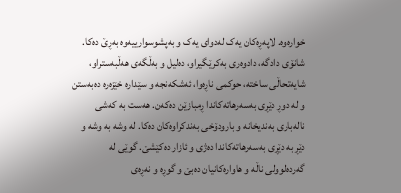خوارەوە. لاپەڕەکان یەک لەدوای یەک و بەپشوسوارییەوە بەڕێ دەکا. شانۆی دادگە، دادوەری بەکرێگیراو، دەلیل و بەڵگەی هەڵبەستراو، شایەتحاڵی ساختە، حوکمی ناڕەوا، ئەشکەنجە و سێدارە خێزەرە دەبەستن و لە دوڕ دێڕی بەسەرهاتەکاندا ڕمبازێن دەکەن. هەست بە کەشی نالەباری بەندیخانە و بارودۆخی بەندکراوەکان دەکا. لە وشە بە وشە و دێڕ بە دێڕی بەسەرهاتەکاندا دەژی و ئازار دەکێشێ. گوێی لە گەردەلوولی ناڵە و هاوارەکانیان دەبێ و گوڕە و نەڕەی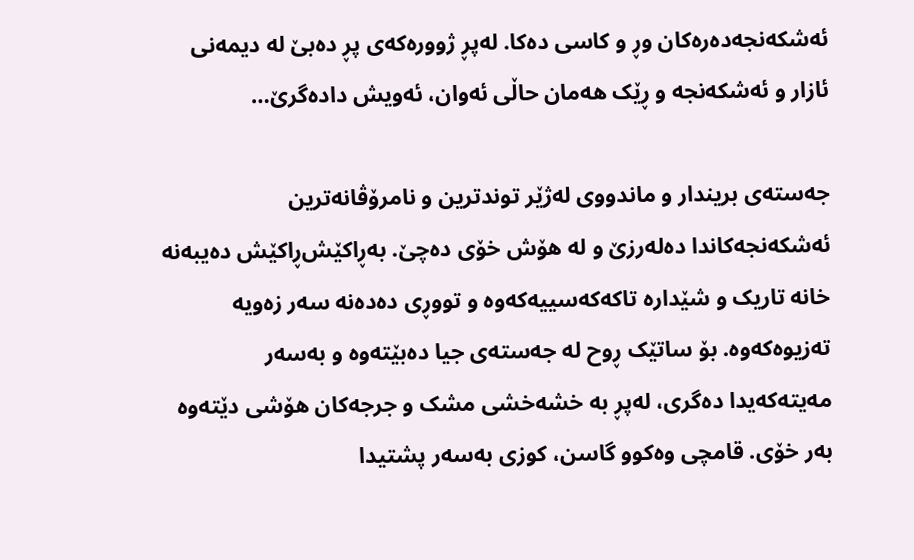ئەشکەنجەدەرەکان وڕ و کاسی دەکا. لەپڕ ژوورەکەی پڕ دەبێ لە دیمەنی ئازار و ئەشکەنجە و ڕێک هەمان حاڵی ئەوان، ئەویش دادەگرێ…

جەستەی بریندار و ماندووی لەژێر توندترین و نامرۆڤانەترین ئەشکەنجەکاندا دەلەرزێ و لە هۆش خۆی دەچێ. بەڕاکێش‌ڕاکێش دەیبەنە خانە تاریک و شێدارە تاکەکەسییەکەوە و تووڕی دەدەنە سەر زەویە تەزیوەکەوە. بۆ ساتێک ڕوح لە جەستەی جیا دەبێتەوە و بەسەر مەیتەکەیدا دەگری، لەپڕ بە خشەخشی مشک و جرجەکان هۆشی دێتەوە بەر خۆی. قامچی وەکوو گاسن، کوزی بەسەر پشتیدا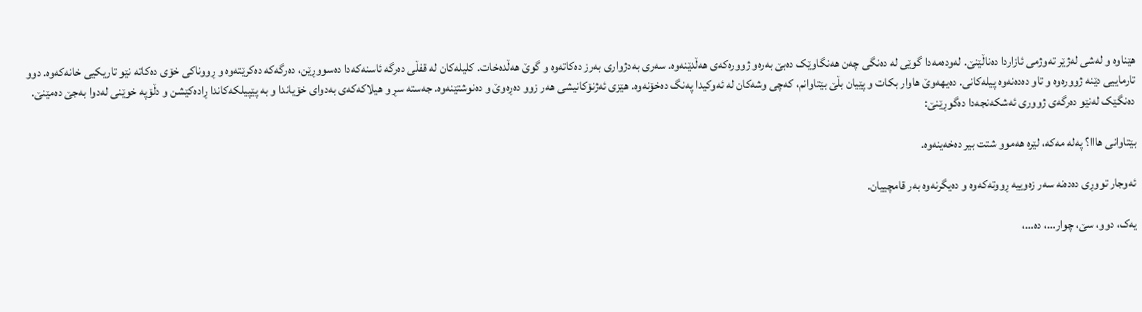هێناوە و لەشی لەژێر تەوژمی ئازاردا دەناڵێنێ. لەودەمەدا گوێی لە دەنگی چەن هەنگاوێک دەبێ بەرەو ژوورەکەی هەڵدێنەوە. سەری بەدژواری بەرز دەکاتەوە و گوێ هەڵدەخات. کلیلەکان لە قفڵی دەرگە ئاسنەکەدا دەسووڕێن، دەرگەکە دەکرێتەوە و ڕووناکی خۆی دەکاتە نێو تاریکیی خانەکەوە. دوو تارماییی دێنە ژوورەوە و تاو دەدەنەوە پیلەکانی. دەیهەوێ هاوار بکات و پێیان بڵێ بێتاوانم، کەچی وشەکان لە ئەوکیدا پەنگ دەخۆنەوە. هێزی ئەژنۆکانیشی هەر زوو دەڕەوێ و دەنوشتێنەوە. جەستە سڕ و هیلاکەکەی بەدوای خۆیاندا و بە پێپیلکەکاندا ڕادەکێشن و دڵۆپە خوێنی لەدوا بەجێ دەمێنێ. دەنگێک لەنێو دەرگەی ژووری ئەشکەنجەدا دەگوڕێنێ:

بێتاوانی هااا؟ پەلە مەکە، لێرە هەموو شتت بیر دەخەینەوە.

ئەوجار تووڕی دەدەنە سەر زەوییە ڕووتەکەوە و دەیگرنەوە بەر قامچییان.

یەک، دوو، سێ، چوار…، دە…،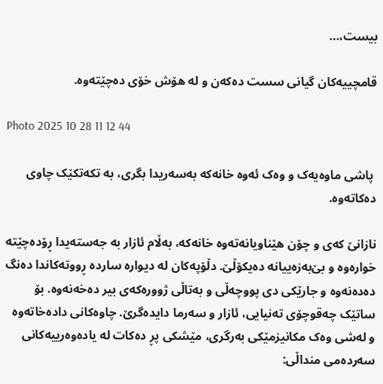بیست،…

قامچییەکان گیانی سست دەکەن و لە هۆش خۆی دەچێتەوە.

Photo 2025 10 28 11 12 44

 پاشی ماوەیەک و وەک ئەوە خانەکە بەسەریدا بگری، بە تکەتکێک چاوی دەکاتەوە.

نازانێ کەی و چۆن هێناویانەتەوە خانەکە، بەڵام ئازار بە جەستەیدا ڕۆدەچێتە خوارەوە و بێ‌بەزەییانە دەیکۆڵێ. دڵۆپەکان لە دیوارە ساردە ڕووتەکاندا دەنگ دەدەنەوە و جارێکی دی پووچەڵی و بەتاڵی ژوورەکەی بیر دەخەنەوە. بۆ ساتێک چەقوچۆی تەنیایی، ئازار و سەرما دایدەگرێ. چاوەکانی دادەخاتەوە و لەشی وەک مکانیزمێکی بەرگری، مێشکی پڕ دەکات لە یادەوەرییەکانی سەردەمی منداڵی: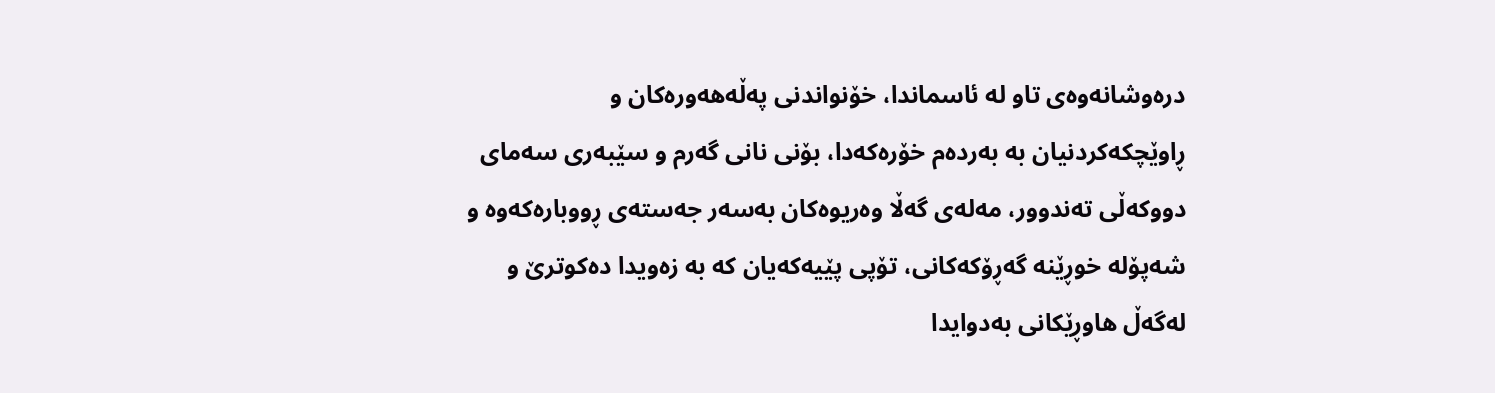درەوشانەوەی تاو لە ئاسماندا، خۆنواندنی پەڵەهەورەکان و ڕاوێچکەکردنیان بە بەردەم خۆرەکەدا، بۆنی نانی گەرم و سێبەری سەمای دووکەڵی تەندوور، مەلەی گەڵا وەریوەکان بەسەر جەستەی ڕووبارەکەوە و شەپۆلە خوڕێنە گەڕۆکەکانی، تۆپی پێیەکەیان کە بە زەویدا دەکوترێ و لەگەڵ هاوڕێکانی بەدوایدا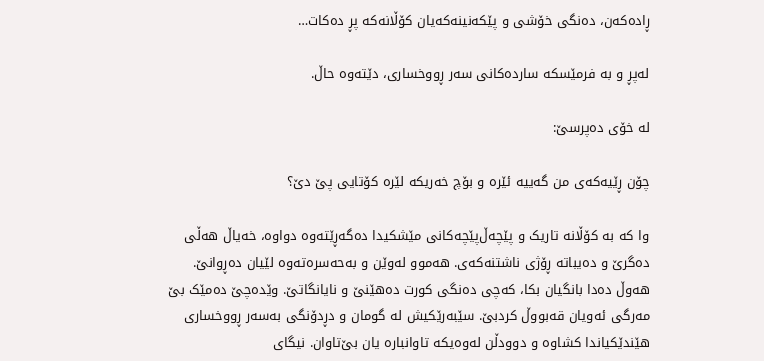ڕادەکەن، دەنگی خۆشی و پێکەنینەکەیان کۆڵانەکە پڕ دەکات…

لەپڕ و بە فرمێسکە ساردەکانی سەر ڕووخساری، دێتەوە حاڵ.

لە خۆی دەپرسێ:

چۆن ڕێیەکەی من گەییە ئێرە و بۆچ خەریکە لێرە کۆتایی پێ دێ؟

وا کە بە کۆڵانە تاریک و پێچەڵ‌پێچەکانی مێشکیدا دەگەڕێتەوە دواوە، خەیاڵ هەڵی دەگرێ و دەیباتە ڕۆژی ناشتنەکەی. هەموو لەوێن و بەحەسرەتەوە لێیان دەڕوانێ. هەوڵ دەدا بانگیان بکا، کەچی دەنگی کورت دەهێنێ و نایانگاتێ. وێدەچێ دەمێک بێ مەرگی ئەویان قەبووڵ کردبێ. سێبەرێکیش لە گومان و دڕدۆنگی بەسەر ڕووخساری هێندێکیاندا کشاوە و دوودڵن لەوەیکە تاوانبارە یان بێ‌تاوان. نیگای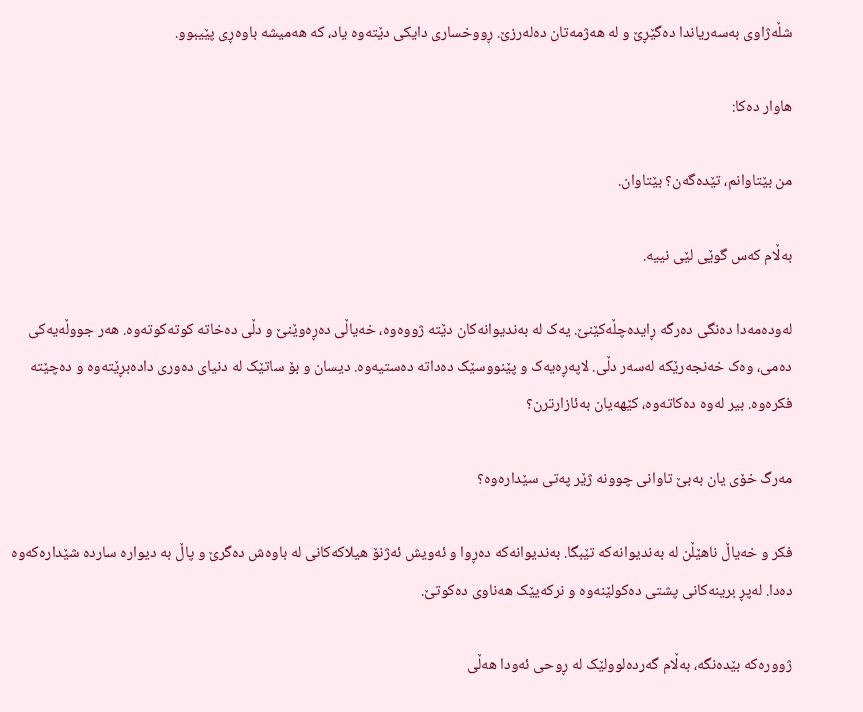شڵەژاوی بەسەریاندا دەگێڕێ و لە هەژمەتان دەلەرزێ. ڕووخساری دایکی دێتەوە یاد، کە هەمیشە باوەڕی پێیبوو.

هاوار دەکا:

من بێتاوانم، تێدەگەن؟ بێتاوان.

بەڵام کەس گوێی لێی نییە.

لەودەمەدا دەنگی دەرگە ڕایدەچڵەکێنێ. یەک لە بەندیوانەکان دێتە ژووەوە، خەیاڵی دەڕەوێنێ و دڵی دەخاتە کوتەکوتەوە. هەر جووڵەیەکی دەمی، وەک خەنجەرێکە لەسەر دڵی. لاپەڕەیەک و پێنووسێک دەداتە دەستیەوە. دیسان و بۆ ساتێک لە دنیای دەوری دادەبڕێتەوە و دەچێتە فکرەوە. بیر لەوە دەکاتەوە، کێهەیان بەئازارترن؟

مەرگ خۆی یان بەبێ تاوانی چوونە ژێر پەتی سێدارەوە؟

فکر و خەیاڵ ناهێڵن لە بەندیوانەکە تێبگا. بەندیوانەکە دەڕوا و ئەویش ئەژنۆ هیلاکەکانی لە باوەش دەگرێ و پاڵ بە دیوارە ساردە شێدارەکەوە دەدا. لەپڕ برینەکانی پشتی دەکولێنەوە و نرکەیێک هەناوی دەکوتێ.

ژوورەکە بێدەنگە، بەڵام گەردەلوولێک لە ڕوحی ئەودا هەڵی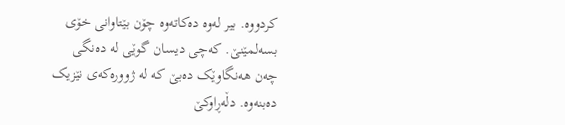کردووە. بیر لەوە دەکاتەوە چۆن بێتاوانی خۆی بسەلمێنێ. کەچی دیسان گوێی لە دەنگی چەن هەنگاوێک دەبێ کە لە ژوورەکەی نێزیک دەبنەوە. دڵەڕاوکێ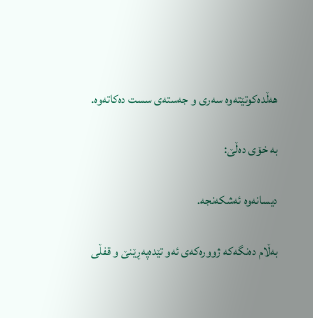هەڵدەکوتێتەوە سەری و جەستەی سست دەکاتەوە.

بە خۆی دەڵێ:

دیسانەوە ئەشکەنجە.

بەڵام دەنگەکە ژوورەکەی ئەو تێدەپەڕێنێ و قفڵی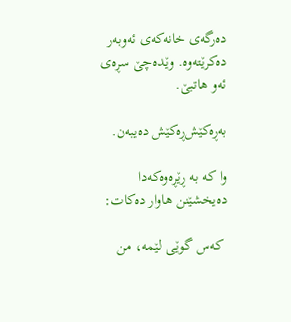دەرگەی خانەکەی ئەوبەر دەکرێتەوە. وێدەچێ سڕەی ئەو هاتبێ.

بەڕەکێش‌ڕەکێش دەیبەن.

وا کە بە ڕێڕەوەکەدا دەیخشێنن هاوار دەکات:

 کەس گوێی لێمە، من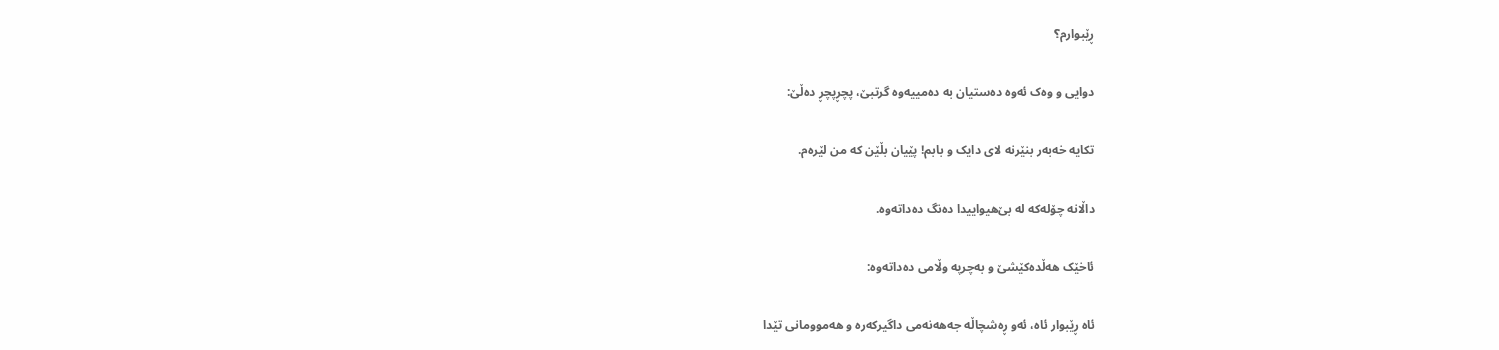ڕێبوارم؟

دوایی و وەک ئەوە دەستیان بە دەمییەوە گرتبێ، پچڕپچڕ دەڵێ:

تکایە خەبەر بنێرنە لای دایک و بابم! پێیان بڵێن کە من لێرەم.

داڵانە چۆلەکە لە بێ‌هیواییدا دەنگ دەداتەوە.

ئاخێک هەڵدەکێشێ و بەچرپە وڵامی دەداتەوە:

ئاە ڕێبوار ئاە، ئەو ڕەشچاڵە جەهەنەمی داگیرکەرە و هەموومانی تێدا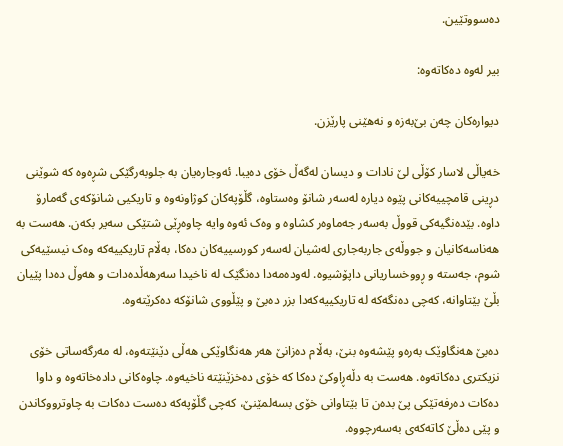دەسووتێین.

بیر لەوە دەکاتەوە:

دیوارەکان چەن بێ‌بەزە و نەهێنی پارێزن.

خەیاڵی لاسار کۆڵی لێ نادات و دیسان لەگەڵ خۆی دەیبا. ئەوجارەیان بە جلوبەرگێکی شڕەوە کە شوێنی دڕینی قامچییەکانی پێوە دیارە لەسەر شانۆ وەستاوە، گڵۆپەکان کوژاونەوە و تاریکیی شانۆکەی گەمارۆ داوە. بێدەنگیەکی قووڵ بەسەر جەماوەر کشاوە و وەک ئەوە وایە چاوەڕێی شتێکی سەیر بکەن. هەست بە هەناسەکانیان و جووڵەی جاربەجاری لەشیان لەسەر کورسییەکان دەکا، بەڵام تاریکییەکە وەک نیسێیەکی شوم، جەستە و ڕووخساریانی داپۆشیوە. لەودەمەدا دەنگێک لە ناخیدا سەرهەڵدەدات و هەوڵ دەدا پێیان بڵێ بێتاوانە، کەچی دەنگەکە لە تاریکییەکەدا بزر دەبێ و پێڵووی شانۆکە دەکرێتەوە.

دەبێ هەنگاوێک بەرەو پێشەوە بنێ، بەڵام دەزانێ هەر هەنگاوێکی هەڵی دێنێتەوە، لە مەرگەساتی خۆی نزیکتری دەکاتەوە. هەست بە دڵەڕاوکێ دەکا کە خۆی دەخزێنێتە ناخیەوە. چاوەکانی دادەخاتەوە و داوا دەکات دەرفەتێکی پێ بدەن تا بێتاوانی خۆی بسەلمێنێ، کەچی گڵۆپەکە دەست دەکات بە چاوترووکاندن و پێی دەڵێ کاتەکەی بەسەرچووە.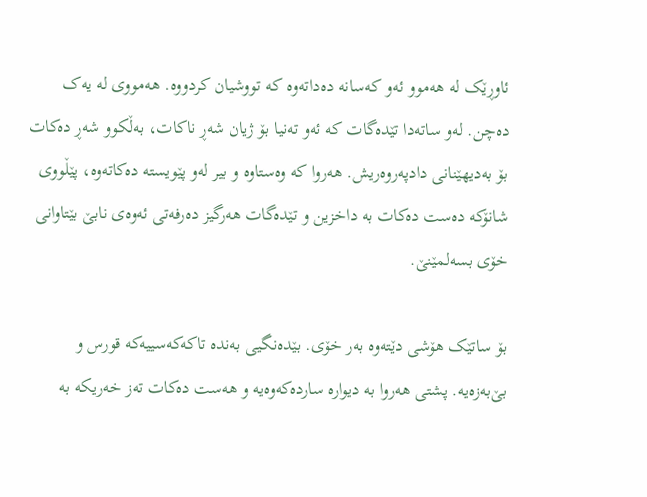ئاوڕێک لە هەموو ئەو کەسانە دەداتەوە کە تووشیان کردووە. هەمووی لە یەک دەچن. لەو ساتەدا تێدەگات کە ئەو تەنیا بۆ ژیان شەڕ ناکات، بەڵکوو شەڕ دەکات بۆ بەدیهێنانی دادپەروەریش. هەروا کە وەستاوە و بیر لەو پێویستە دەکاتەوە، پێڵووی شانۆکە دەست دەکات بە داخزین و تێدەگات هەرگیز دەرفەتی ئەوەی نابێ بێتاوانی خۆی بسەلمێنێ.

بۆ ساتێک هۆشی دێتەوە بەر خۆی. بێدەنگیی بەندە تاکەکەسییەکە قورس و بێ‌بەزەیە. پشتی هەروا بە دیوارە ساردەکەوەیە و هەست دەکات تەز خەریکە بە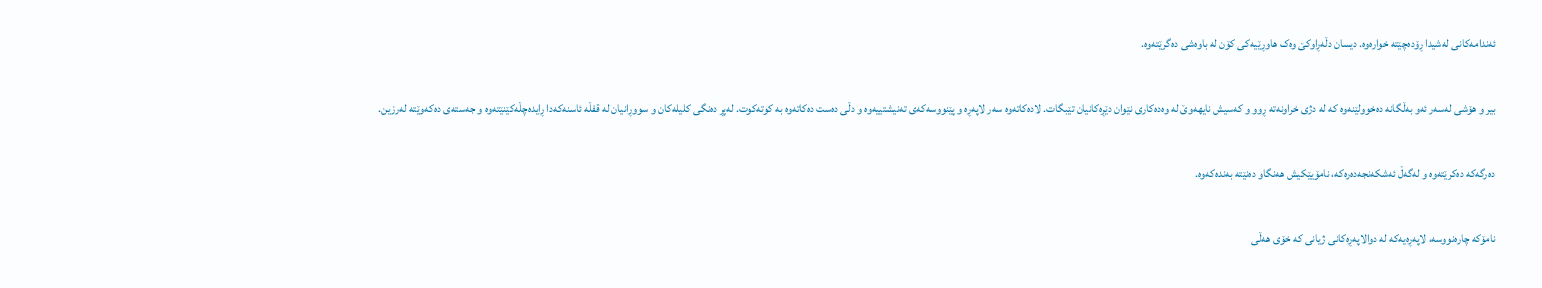ئەندامەکانی لەشیدا ڕۆدەچێتە خوارەوە. دیسان دڵەڕاوکێ وەک هاوڕێیەکی کۆن لە باوەشی دەگرێتەوە.

بیر و هۆشی لەسەر ئەو بەڵگانە دەخوولێنەوە کە لە دژی خراونەتە ڕوو و کەسیش نایهەوێ لە وەدەکاری نێوان دێڕەکانیان تێبگات. لادەکاتەوە سەر لاپەڕە و پێنووسەکەی تەنیشتییەوە و دڵی دەست دەکاتەوە بە کوتەکوت. لەپڕ دەنگی کلیلەکان و سووڕانیان لە قفڵە ئاسنەکەدا ڕایدەچڵەکێنێتەوە و جەستەی دەکەوێتە لەرزین.

دەرگەکە دەکرێتەوە و لەگەڵ ئەشکەنجەدەرەکە، نامۆیێکیش هەنگاو دەنێتە بەندەکەوە.

نامۆکە چارەنووسە، لاپەڕەیەکە لە دوالاپەڕەکانی ژیانی کە خۆی هەڵی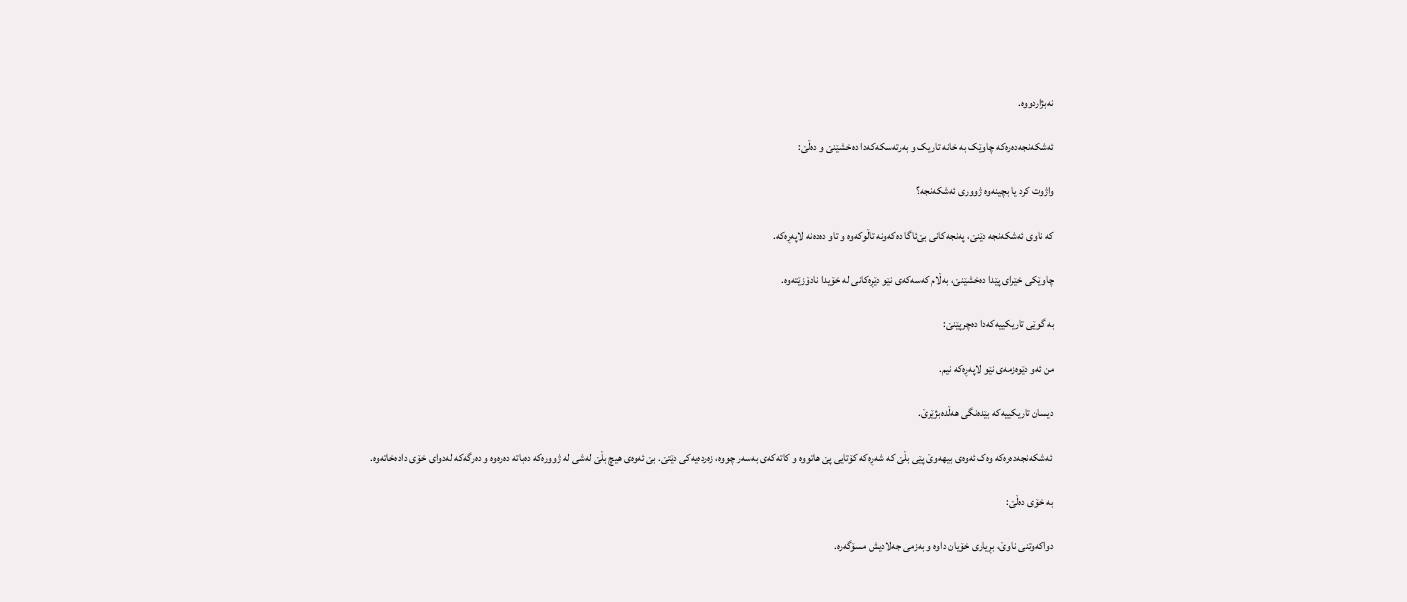نەبژاردووە.

ئەشکەنجەدەرەکە چاوێک بە خانە تاریک و بەرتەسکەکەدا دەخشێنێ و دەڵێ:

واژوت کرد یا بچینەوە ژووری ئەشکەنجە؟

کە ناوی ئەشکەنجە ‌دێنێ، پەنجەکانی بێ‌ئاگا دەکەونە تاڵوکەوە و تاو دەدەنە لاپەڕەکە.

چاوێکی خێرای پێدا دەخشێنێ، بەڵام کەسەکەی نێو دێڕەکانی لە خۆیدا نادۆزێتەوە.

بە گوێی تاریکییەکەدا دەچرپێنێ:

من ئەو دێوەزمەی نێو لاپەڕەکە نیم.

دیسان تاریکییەکە بێدەنگی هەڵدەبژێرێ.

 ئەشکەنجەدەرەکە وەک ئەوەی بیهەوێ پێی بڵێ کە شەڕەکە کۆتایی پێ هاتووە و کاتەکەی بەسەر چووە، زەردەیەکی دێتێ. بێ ئەوەی هیچ بڵێ لەشی لە ژوورەکە دەباتە دەرەوە و دەرگەکە لەدوای خۆی دادەخاتەوە.

بە خۆی دەڵێ:

دواکەوتنی ناوێ، بڕیاری خۆیان داوە و بەزمی جەلادیش مسۆگەرە.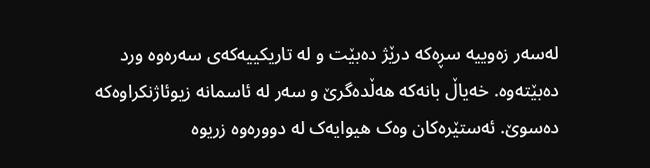لەسەر زەوییە سڕەکە درێژ دەبێت و لە تاریکییەکەی سەرەوە ورد دەبێتەوە. خەیاڵ بانەکە هەڵدەگرێ و سەر لە ئاسمانە زیوئاژنکراوەکە دەسوێ. ئەستێرەکان وەک هیوایەک لە دوورەوە زریوە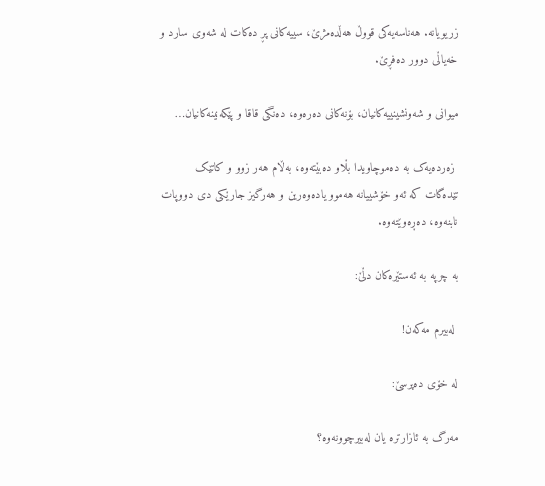زریویانە. هەناسەیەکی قووڵ هەڵدەمژێ، سییەکانی پڕ دەکات لە شەوی سارد و خەیاڵی دوور دەفڕێ.

میوانی و شەونشینییەکانیان، بۆنەکانی دەرەوە، دەنگی قاقا و پێکەنینەکانیان…

 زەردەیەک بە دەموچاویدا بڵاو دەبێتەوە، بەڵام هەر زوو و کاتێک تێدەگات کە ئەو خۆشییانە هەموو یادەوەرین و هەرگیز جارێکی دی دووپات نابنەوە، دەڕەوێتەوە.

بە چرپە بە ئەستێرەکان دڵێ:

 لەبیرم مەکەن!

لە خۆی دەپرسێ:

مەرگ بە ئازارترە یان لەبیرچوونەوە؟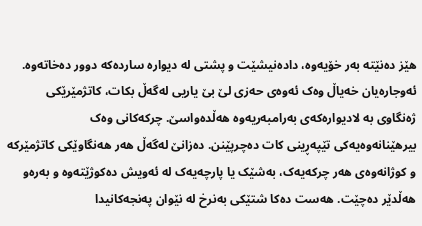هێز دەنێتە بەر خۆیەوە، دادەنیشێت و پشتی لە دیوارە ساردەکە دوور دەخاتەوە. ئەوجارەیان خەیاڵ وەک ئەوەی حەزی لێ بێ یاریی لەگەڵ بکات، کاتژمێرێکی ژەنگاوی بە لادیوارەکەی بەرامبەریەوە هەڵدەواسێ. چرکەکانی وەک بیرهێنانەوەیەکی تێپەڕینی کات دەچرپێنن. دەزانێ لەگەڵ هەر هەنگاوێکی کاتژمێرکە و کوژانەوەی هەر چرکەیەک، بەشێک یا پارچەیەک لە ئەویش دەکوژێتەوە و بەرەو هەڵدێر دەچێت. هەست دەکا شتێکی بەنرخ لە نێوان پەنجەکانیدا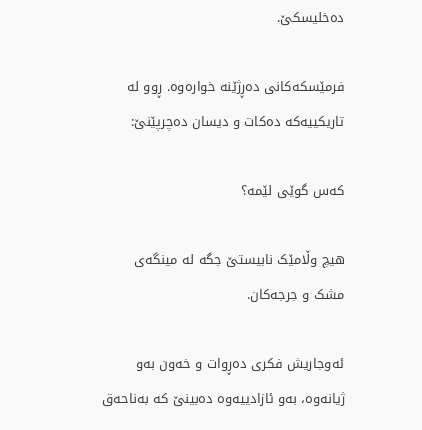دەخلیسکێ.

فرمێسکەکانی دەڕژێنە خوارەوە. ڕوو لە تاریکییەکە دەکات و دیسان دەچرپێنێ:

کەس گوێی لێمە؟

هیچ وڵامێک نابیستێ جگە لە مینگەی مشک و جرجەکان.

ئەوجاریش فکری دەڕوات و خەون بەو ژیانەوە، بەو ئازادییەوە دەبینێ کە بەناحەق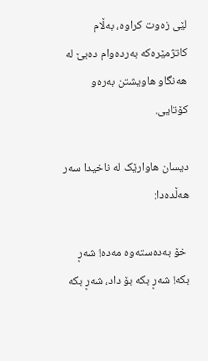لێی زەوت کراوە، بەڵام کاتژمێرەکە بەردەوام دەبێ لە هەنگاو هاویشتن بەرەو کۆتایی.

دیسان هاوارێک لە ناخیدا سەر هەڵدەدا:

 خۆ بەدەستەوە مەدە! شەڕ بکە! شەڕ بکە بۆ داد، شەڕ بکە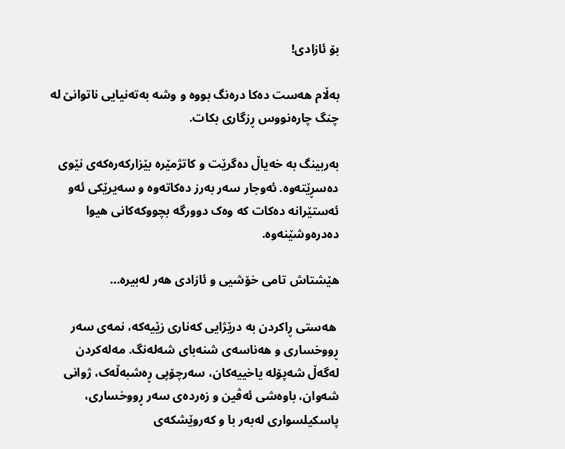بۆ ئازادی!

بەڵام هەست دەکا درەنگ بووە و وشە بەتەنیایی ناتوانێ لە چنگ چارەنووس ڕزگاری بکات.

بەربینگ بە خەیاڵ دەگرێت و کاتژمێرە بێزارکەرەکەی نێوی دەسڕێتەوە. ئەوجار سەر بەرز دەکاتەوە و سەیرێکی ئەو ئەستێرانە دەکات کە وەک دوورگە بچووکەکانی هیوا دەدرەوشێنەوە.

هێشتاش تامی خۆشیی و ئازادی هەر لەبیرە…

 هەستی ڕاکردن بە درێژایی کەناری زێیەکە، نمەی سەر ڕووخساری و هەناسەی شنەبای شەلەنگ. مەلەکردن لەگەڵ شەپۆلە یاخییەکان، سەرچۆپی ڕەشبەڵەک، ژوانی شەوان، باوەشی ئەڤین و زەردەی سەر ڕووخساری، پاسکیلسواری لەبەر با و کەروێشکەی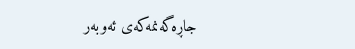جاڕەگەنمەکەی ئەوبەر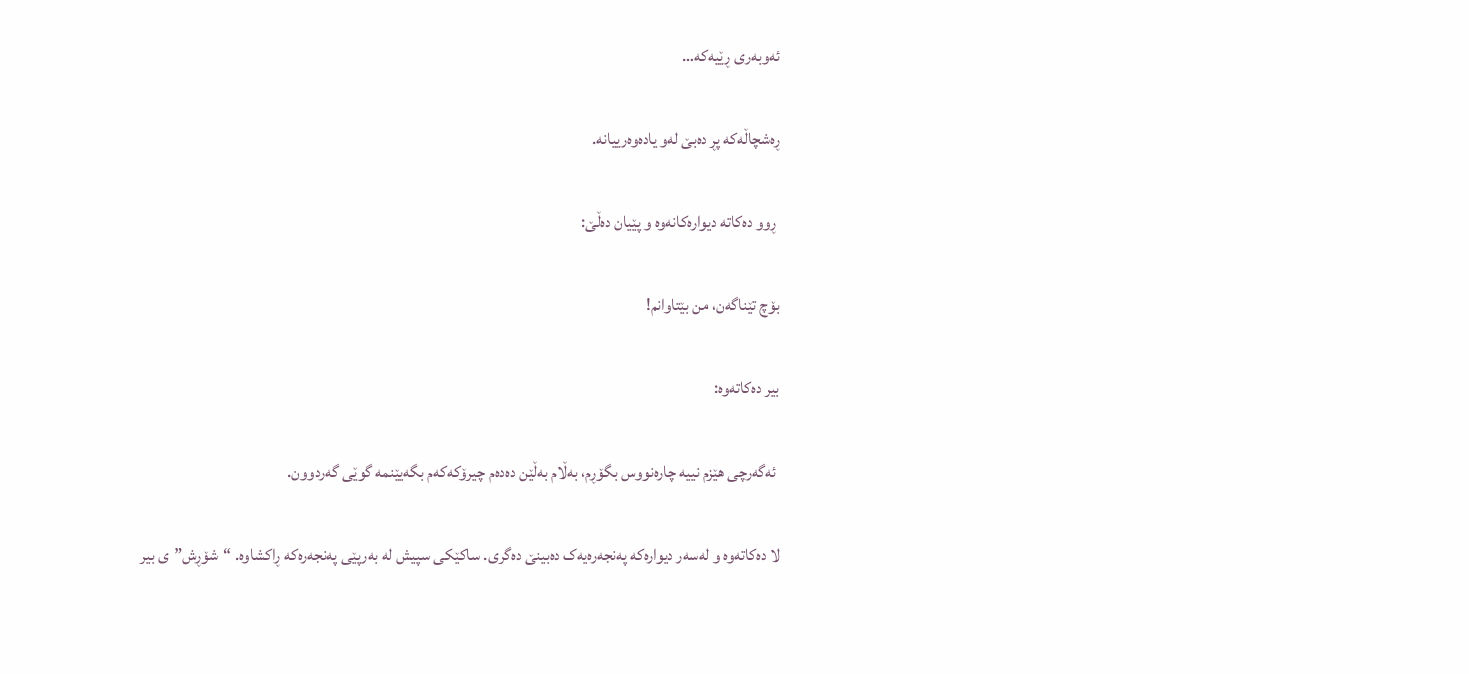ئەوبەری ڕێیەکە…

ڕەشچاڵەکە پڕ دەبێ لەو یادەوەرییانە.

 ڕوو دەکاتە دیوارەکانەوە و پێیان دەڵێ:

بۆچ تێناگەن، من بێتاوانم!

بیر دەکاتەوە:

 ئەگەرچی هێزم نییە چارەنووس بگۆڕم، بەڵام بەڵێن دەدەم چیرۆکەکەم بگەیێنمە گوێی گەردوون.

لا دەکاتەوە و لەسەر دیوارەکە پەنجەرەیەک دەبینێ دەگری. ساکێکی سپیش لە بەرپێی پەنجەرەکە ڕاکشاوە. “شۆڕش”ی بیر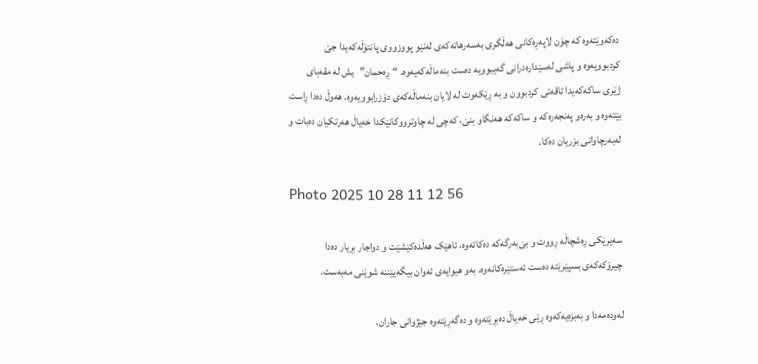دەکەوێتەوە کە چۆن لاپەڕەکانی هەڵگری بەسەرهاتەکەی لەنێو پووزووی پانتۆڵەکەیدا جێ کردبوویەوە و پاشی لەسێدارەدرانی گەیبوویە دەست بنەماڵەکەیەوە. “ڕەحمان”یش لە مقەبای ژێری ساکەکەیدا تاقەتی کردبوون و بە ڕێکەوت لە لایان بنەماڵەکەی دۆزرابوویەوە. هەوڵ دەدا ڕاست بێتەوە و بەرەو پەنجەرەکە و ساکەکە هەنگاو بنێ، کەچی لە چاوترووکانێکدا خەیاڵ هەرتکیان دەبات و لەبەرچاوانی بزریان دەکا.

Photo 2025 10 28 11 12 56

سەیرێکی ڕەشچاڵە ڕووت و بێ‌بەرگەکە دەکاتەوە، ئاهێک هەڵدەکێشێت و دواجار بڕیار دەدا چیرۆکەکەی بسپێرێتە دەست ئەستێرەکانەوە. بەو هیوایەی ئەوان بیگەیێننە شوێنی مەبەست.

لەودەمەدا و بەبزەیەکەوە ڕێی خەیاڵ دەبڕێتەوە و دەگەڕێتەوە جێژوانی جاران.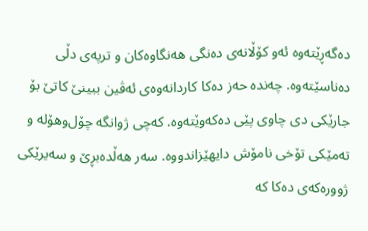دەگەڕێتەوە ئەو کۆڵانەی دەنگی هەنگاوەکان و ترپەی دڵی دەناسێتەوە. چەندە حەز دەکا کاردانەوەی ئەڤین ببینێ کاتێ بۆ جارێکی دی چاوی پێی دەکەوێتەوە. کەچی ژوانگە چۆل‌وهۆلە و تەمێکی تۆخی نامۆش دایهێزاندووە. سەر هەڵدەبڕێ و سەیرێکی ژوورەکەی دەکا کە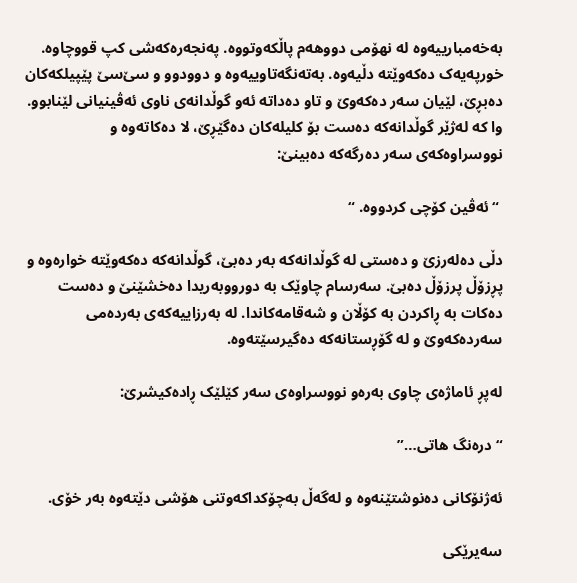بەخەمبارییەوە لە نهۆمی دووهەم پاڵکەوتووە. پەنجەرەکەشی کپ قووچاوە. خورپەیەک دەکەوێتە دڵیەوە. بەتەنگەتاوییەوە و دوودوو و سێ‌سێ پێپیلکەکان دەبڕێ، لێیان سەر دەکەوێ و تاو دەداتە ئەو گوڵدانەی ناوی ئەڤینیانی لێنابوو. وا کە لەژێر گوڵدانەکە دەست بۆ کلیلەکان دەگێڕێ، لا دەکاتەوە و نووسراوەکەی سەر دەرگەکە دەبینێ:

 “ئەڤین کۆچی کردووە. “

دڵی دەلەرزێ و دەستی لە گوڵدانەکە بەر دەبێ، گوڵدانەکە دەکەوێتە خوارەوە و پڕزۆڵ پرزۆڵ دەبێ. سەرسام چاوێک بە دورووبەریدا دەخشێنێ و دەست دەکات بە ڕاکردن بە کۆڵان و شەقامەکاندا. لە بەرزاییەکەی بەردەمی سەردەکەوێ و لە گۆڕستانەکە دەگیرسێتەوە.

لەپڕ ئاماژەی چاوی بەرەو نووسراوەی سەر کێلێک ڕادەکیشرێ:

“درەنگ هاتی…”

ئەژنۆکانی دەنوشتێنەوە و لەگەڵ بەچۆکداکەوتنی هۆشی دێتەوە بەر خۆی.

سەیرێکی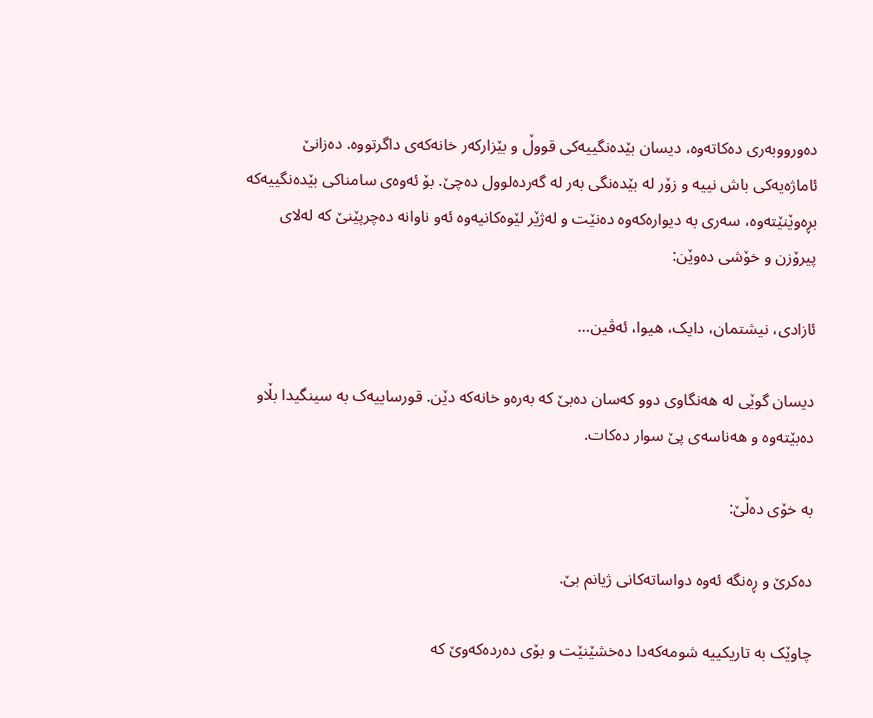دەورووبەری دەکاتەوە، دیسان بێدەنگییەکی قووڵ و بێزارکەر خانەکەی داگرتووە. دەزانێ ئاماژەیەکی باش نییە و زۆر لە بێدەنگی بەر لە گەردەلوول دەچێ. بۆ ئەوەی سامناکی بێدەنگییەکە بڕەوێنێتەوە، سەری بە دیوارەکەوە دەنێت و لەژێر لێوەکانیەوە ئەو ناوانە دەچرپێنێ کە لەلای پیرۆزن و خۆشی دەوێن:

ئازادی، نیشتمان، دایک، هیوا، ئەڤین…

دیسان گوێی لە هەنگاوی دوو کەسان دەبێ کە بەرەو خانەکە دێن. قورساییەک بە سینگیدا بڵاو دەبێتەوە و هەناسەی پێ سوار دەکات.

بە خۆی دەڵێ:

دەکرێ و ڕەنگە ئەوە دواساتەکانی ژیانم بێ.

چاوێک بە تاریکییە شومەکەدا دەخشێنێت و بۆی دەردەکەوێ کە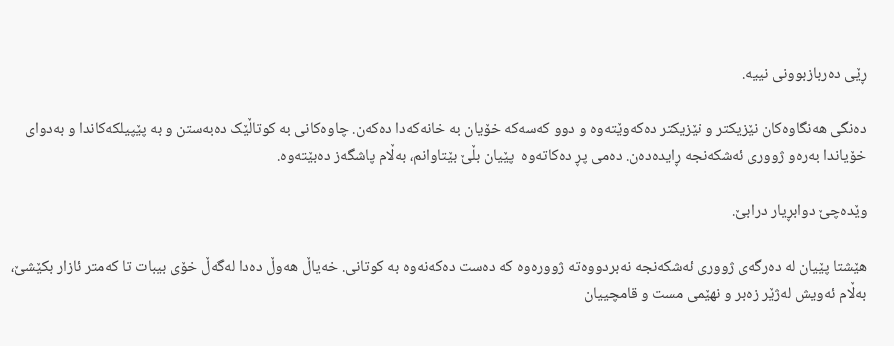ڕێی دەربازبوونی نییە.

دەنگی هەنگاوەکان نێزیکتر و نێزیکتر دەکەوێتەوە و دوو کەسەکە خۆیان بە خانەکەدا دەکەن. چاوەکانی بە کوتاڵێک دەبەستن و بە پێپیلکەکاندا و بەدوای خۆیاندا بەرەو ژووری ئەشکەنجە ڕایدەدەن. دەمی پڕ دەکاتەوە  پێیان بڵێ بێتاوانم، بەڵام پاشگەز دەبێتەوە.

وێدەچێ دوابڕیار درابێ.

هێشتا پێیان لە دەرگەی ژووری ئەشکەنجە نەبردووەتە ژوورەوە کە دەست دەکەنەوە بە کوتانی. خەیاڵ هەوڵ دەدا لەگەڵ خۆی بیبات تا کەمتر ئازار بکێشێ، بەڵام ئەویش لەژێر زەبر و نهێمی مست و قامچییان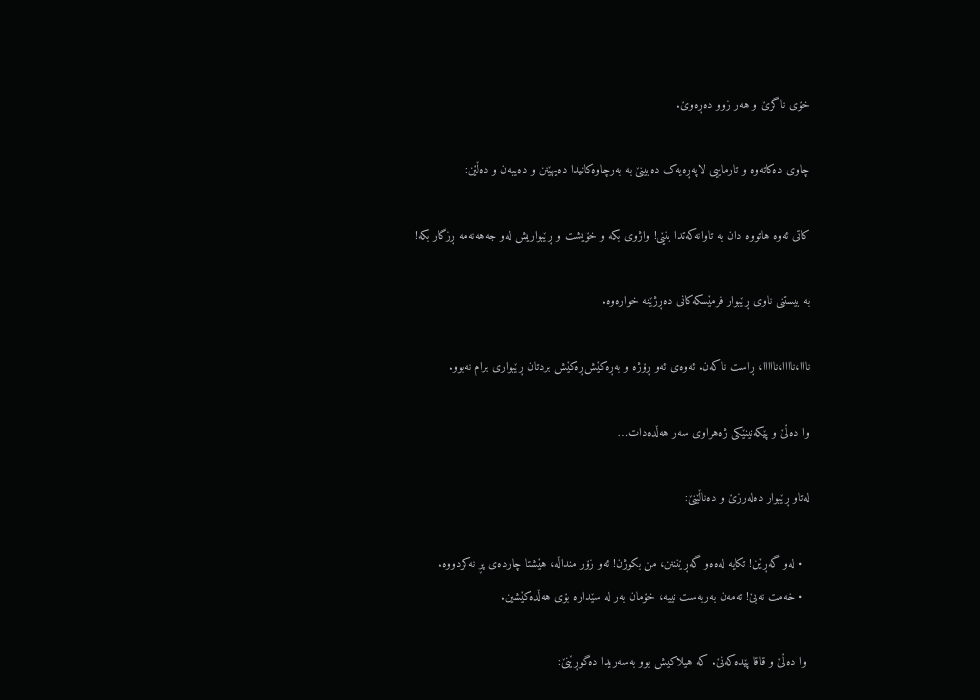خۆی ناگرێ و هەر زوو دەڕەوێ.

چاوی دەکاتەوە و تارماییی لاپەڕەیەک دەبینێ بە بەرچاوەکانیدا دەیهێنن و دەیبەن و دەڵێن:

کاتی ئەوە هاتووە دان بە تاوانەکەتدا بنێی! واژوی بکە و خۆیشت و ڕێبواریش لەو جەهەنەمە ڕزگار بکە!

بە بیستنی ناوی ڕێبوار فرمێسکەکانی دەڕژێنە خوارەوە.

نااا،ناااا،نااااا، ڕاست ناکەن. ئەوەی ئەو ڕۆژە و بەڕەکێش‌ڕەکێش بردتان ڕێبواری برام نەبوو.

وا دەڵێ و پێکەنینێکی ژەهراوی سەر هەڵدەدات…

لەتاو ڕێبوار دەلەرزێ و دەناڵێنێ:

  • لەو گەڕێن! تکایە لەەەو گەڕێنننن، من بکوژن! ئەو زۆر منداڵە، هێشتا چاردەی پڕ نەکردووە.
  • خەمت نەبێ! تەمەن بەربەست نییە، خۆمان بەر لە سێدارە بۆی هەڵدەکێشین.

 وا دەڵێ و قاقا پێدەکەنێ. کە هیلاکیش بوو بەسەریدا دەگوڕێنێ: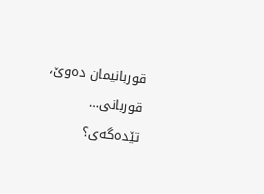قوربانیمان دەوێ، قوربانی… تێدەگەی؟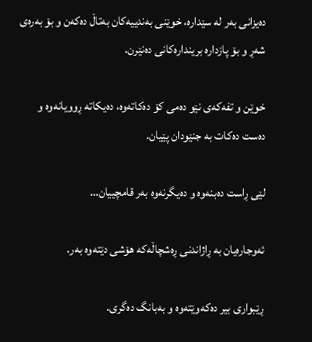دەیزانی بەر لە سێدارە، خوێنی بەندییەکان بەتاڵ دەکەن و بۆ بەرەی شەڕ و بۆ پازدارە بریندارەکانی دەنێرن.

خوێن و تفەکەی نێو دەمی کۆ دەکاتەوە، دەیکاتە ڕوویانەوە و دەست دەکات بە جنێودان پێیان.

لێی ڕاست دەبنەوە و دەیگرنەوە بەر قامچییان…

ئەوجارەیان بە ڕاژاندنی ڕەشچاڵەکە هۆشی دێتەوە بەر.

ڕێبواری بیر دەکەوێتەوە و بەبانگ دەگری.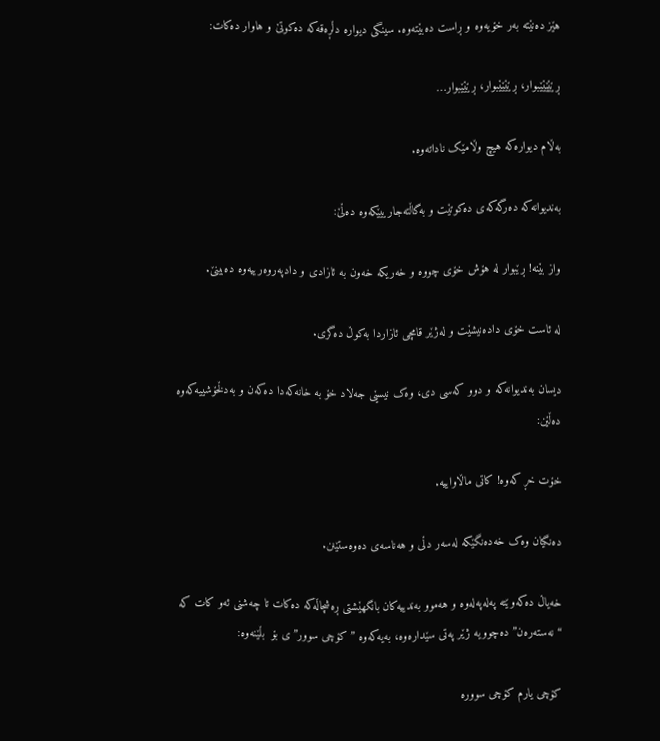هێز دەنێتە بەر خۆیەوە و ڕاست دەبێتەوە. سینگی دیوارە دڵڕەقەکە دەکوتێ و هاوار دەکات:

ڕێێێێێبوار، ڕێێێێبوار، ڕێێێبوار…

بەڵام دیوارەکە هیچ وڵامێک ناداتەوە.

بەندیوانەکە دەرگەکەی دەکوتێت و بەگاڵتەجارییێکەوە دەڵێ:

واز بێنە! ڕێبوار لە هۆش خۆی چووە و خەریکە خەون بە ئازادی و دادپەروەرییەوە دەبینێ.

لە ئاست خۆی دادەنیشێت و لەژێر قامچی ئازاردا بەکوڵ دەگری.

دیسان بەندیوانەکە و دوو کەسی دی، وەک نیسێی جەلاد خۆ بە خانەکەدا دەکەن و بەدڵخۆشییەکەوە     دەڵێن:

خۆت خڕ کەوە! کاتی ماڵاواییە.

دەنگیان وەک خەدەنگێکە لەسەر دڵی و هەناسەی دەوەستێنن.

خەیاڵ دەکەوێتە پەلەپەلەوە و هەموو بەندییەکان بانگهێشتی ڕەشچاڵەکە دەکات تا چەشنی ئەو کات کە “نەستەرەن” دەچوویە ژێر پەتی سێدارەوە، بەیەکەوە ” کۆچی سوور”ی بۆ  بڵێنەوە:

کۆچی یارم کۆچی سوورە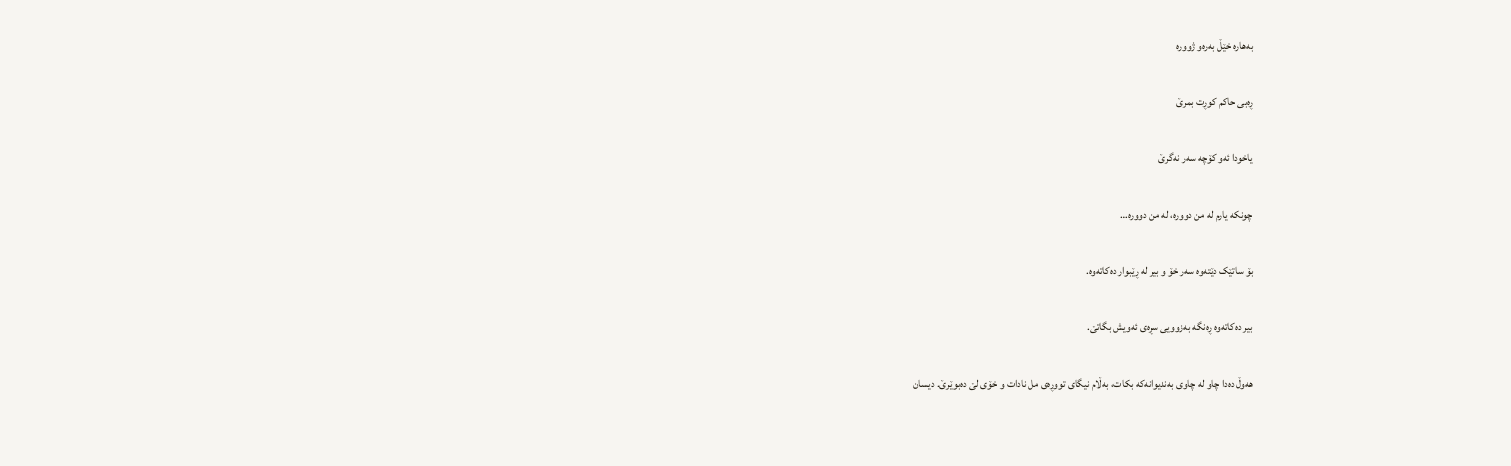بەهارە خێڵ بەرەو ژوورە

ڕەبی حاکم کوڕت بمرێ

یاخودا ئەو کۆچە سەر نەگرێ

چونکە یارم لە من دوورە، لە من دوورە…

بۆ ساتێک دێتەوە سەر خۆ و بیر لە ڕێبوار دەکاتەوە.

بیر دەکاتەوە ڕەنگە بەزوویی سڕەی ئەویش بگاتێ.

هەوڵ دەدا چاو لە چاوی بەندیوانەکە بکات، بەڵام نیگای تووڕەی مل نادات و خۆی لێ دەبوێرێ. دیسان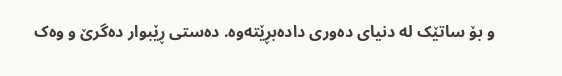و بۆ ساتێک لە دنیای دەوری دادەبڕێتەوە. دەستی ڕێبوار دەگرێ و وەک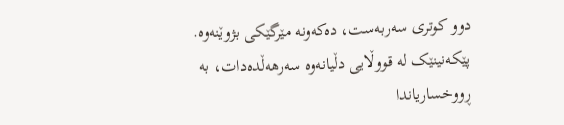دوو کوتری سەربەست، دەکەونە مێرگێکی بژوێنەوە. پێکەنینێک لە قووڵایی دڵیانەوە سەرهەڵدەدات، بە ڕووخساریاندا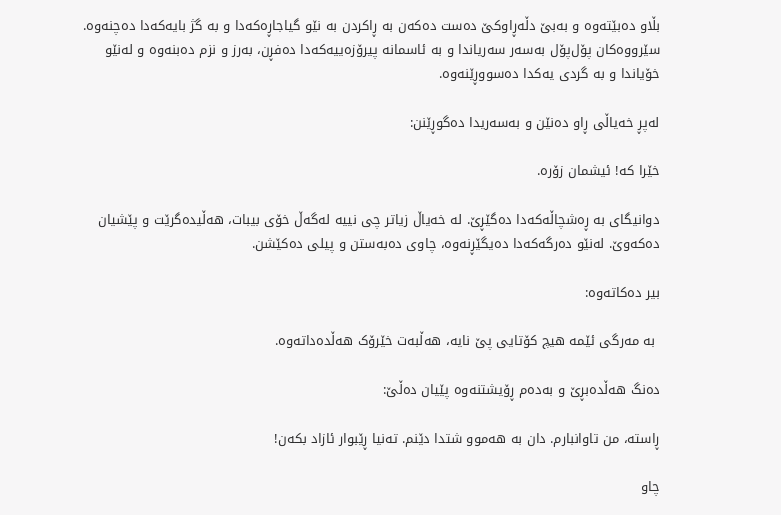بڵاو دەبێتەوە و بەبێ دڵەڕاوکێ دەست دەکەن بە ڕاکردن بە نێو گیاجاڕەکەدا و بە گژ بایەکەدا دەچنەوە. سێرووەکان پۆل‌پۆل بەسەر سەریاندا و بە ئاسمانە پیرۆزەییەکەدا دەفڕن، بەرز و نزم دەبنەوە و لەنێو خۆیاندا و بە گردی یەکدا دەسووڕێنەوە.

لەپڕ خەیاڵی ڕاو دەنێن و بەسەریدا دەگوڕێنن:

خێرا کە! ئیشمان زۆرە.

دوانیگای بە ڕەشچاڵەکەدا دەگێڕێ. لە خەیاڵ زیاتر چی نییە لەگەڵ خۆی بیبات، هەڵیدەگرێت و پێشیان دەکەوێ. لەنێو دەرگەکەدا دەیگێڕنەوە، چاوی دەبەستن و پیلی دەکێشن.

بیر دەکاتەوە:

 بە مەرگی ئێمە هیچ کۆتایی پێ نایە، هەڵبەت خێرۆک هەڵدەداتەوە.

دەنگ هەڵدەبڕێ و بەدەم ڕۆیشتنەوە پێیان دەڵێ:

ڕاستە، من تاوانبارم. دان بە هەموو شتدا دێنم. تەنیا ڕێبوار ئازاد بکەن!

چاو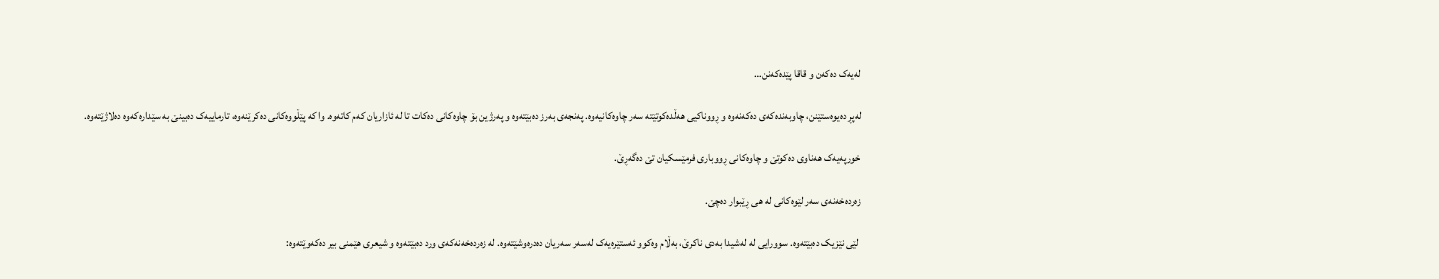لەیەک دەکەن و قاقا پێدەکەنن…

لەپڕ دەیوەستێنن، چاوبەندەکەی دەکەنەوە و ڕووناکیی هەڵدەکوتێتە سەر چاوەکانیەوە. پەنجەی بەرز دەبێتەوە و پەرژین بۆ چاوەکانی دەکات تا لە ئازاریان کەم کاتەوە. وا کە پێڵووەکانی دەکرێنەوە، تارماییەک دەبینێ بە سێدارەکەوە دەلاژێتەوە.

خورپەیەک هەناوی دەکوتێ و چاوەکانی ڕووباری فرمێسکیان تێ دەگەڕێ.

زەردەخەنەی سەر لێوەکانی لە هی ڕێبوار دەچێ.

 لێی نێزیک دەبێتەوە. سوورایی لە لەشیدا بەدی ناکرێ، بەڵام وەکوو ئەستێرەیەک لەسەر سەریان دەدرەوشێتەوە. لە زەردەخەنەکەی ورد دەبێتەوە و شیعری هێمنی بیر دەکەوێتەوە: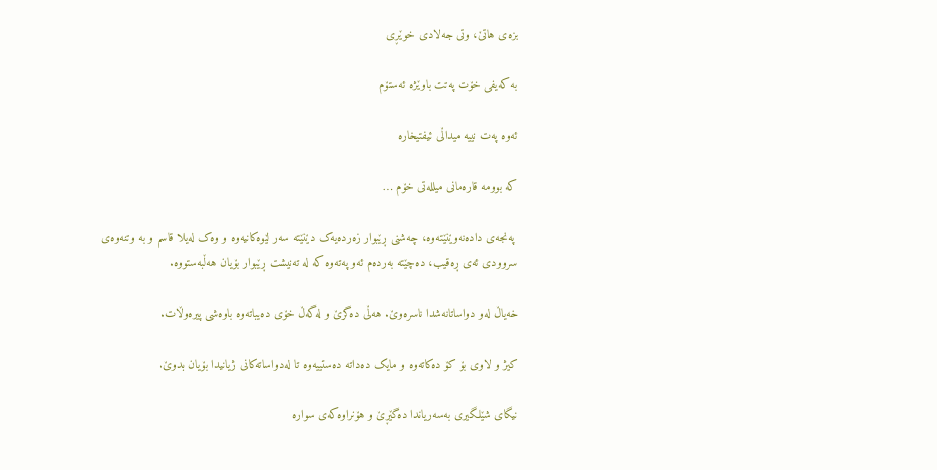بزەی هاتێ، وتی جەلادی خوێڕی

بە کەیفی خۆت پەتت باوێژە ئەستۆم

ئەوە پەت نییە میداڵی ئیفتیخارە

کە بوومە قارەمانی میللەتی خۆم …

 پەنجەی دادەنەوێنێتەوە، چەشنی ڕێبوار زەردەیەک دێنێتە سەر لێوەکانیەوە و وەک لەیلا قاسم و بە وتنەوەی سروودی ئەی ڕەقیب، دەچێتە بەردەم ئەو پەتەوە کە لە تەنیشت ڕێبوار بۆیان هەڵبەستووە.

خەیاڵ لەو دواساتانەشدا ناسرەوێ. هەڵی دەگرێ و لەگەڵ خۆی دەیباتەوە باوەشی پیرەوڵات.

کیژ و لاوی بۆ کۆ دەکاتەوە و مایک دەداتە دەستییەوە تا لەدواساتەکانی ژیانیدا بۆیان بدوێ.

نیگای شێلگیری بەسەریاندا دەگێڕێ و هۆنراوەکەی سوارە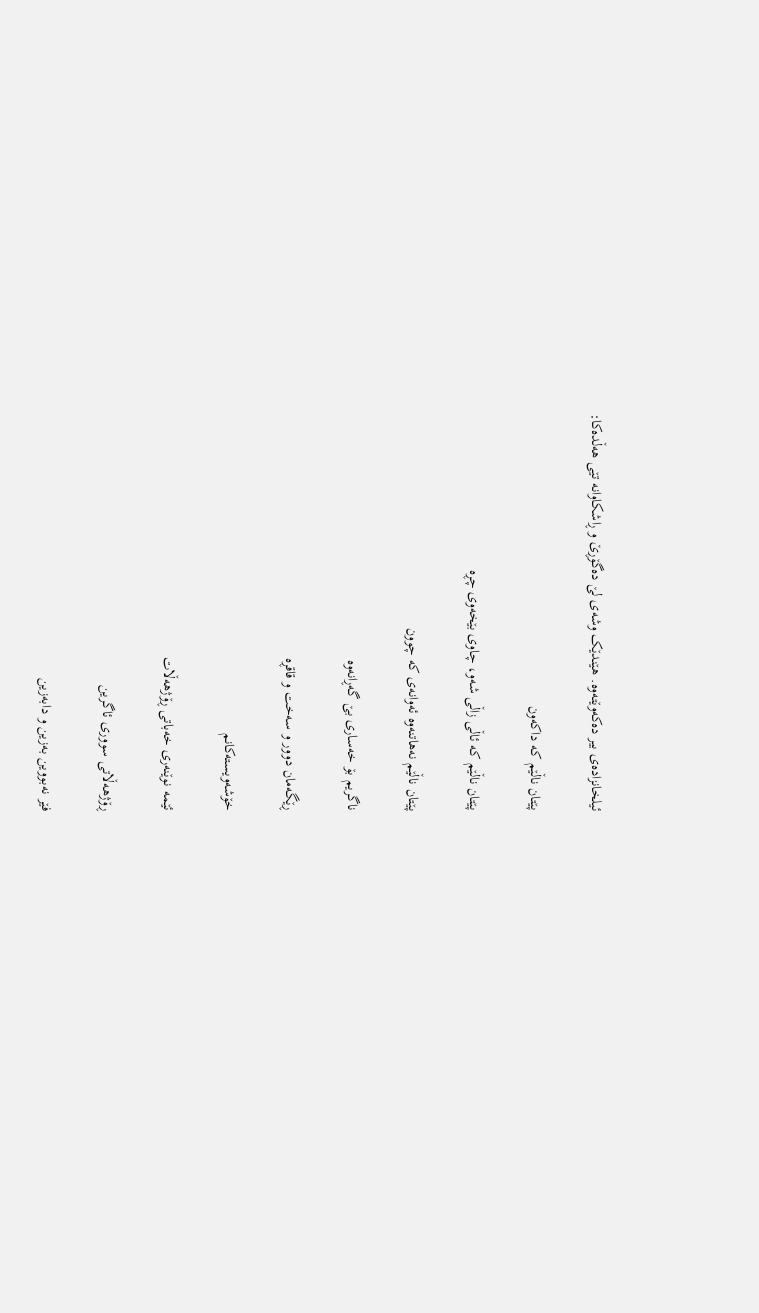ئیلخانزادەی بیر دەکەوێتەوە. هێندێک وشەی لێ دەگۆڕێ و ڕاشکاوانە تێی هەڵدەکا:

پێتان ناڵێم کە داکەون

پێتان ناڵێم کە ئاڵی زاڵی شەو، چاوی بێخەوی چڕە

پێتان ناڵێم نەهاتنەوە ئەوانەی کە چوون

ناگریم بۆ خەساری بێ گەڕانەوە

ڕێگەمان دوور و سەخت و قاقڕە

خۆشەویستەکانم

ئێمە نوێنەری خەباتی ڕۆژهەڵات

ڕۆژهەڵاتی سووری ئاگرین

فێر نەبووین بەزین و دابەزین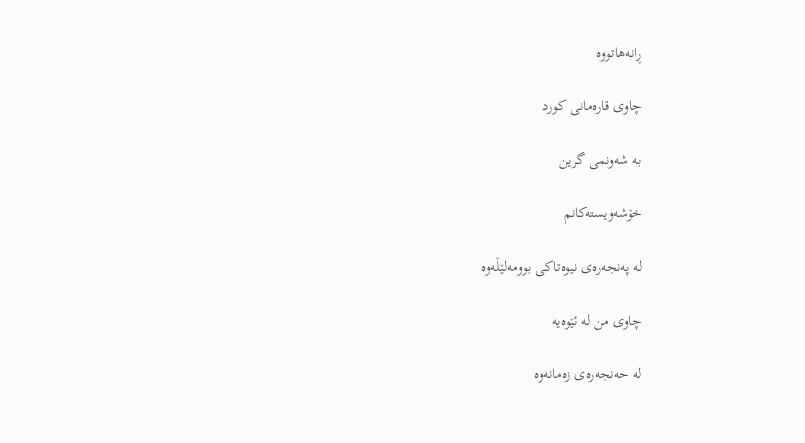ڕانەهاتووە

چاوی قارەمانی کورد

بە شەونمی گرین

خۆشەویستەکانم

لە پەنجەرەی نیوەتاکی بوومەلێڵەوە

چاوی من لە ئێوەیە

لە حەنجەرەی زەمانەوە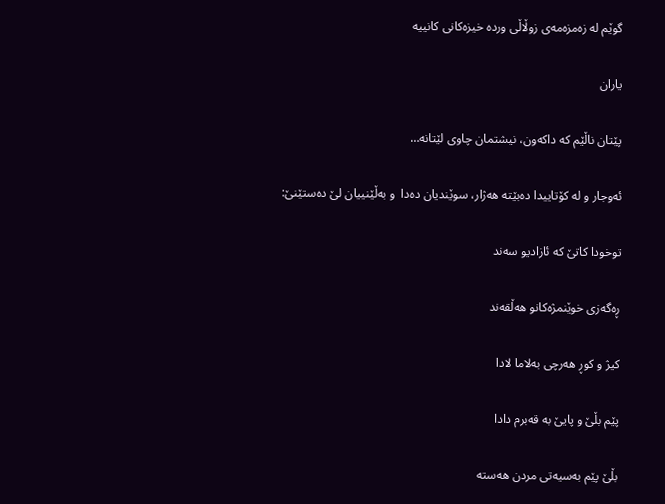گوێم لە زەمزەمەی زوڵاڵی وردە خیزەکانی کانییە

یاران

پێتان ناڵێم کە داکەون، نیشتمان چاوی لێتانە…

ئەوجار و لە کۆتاییدا دەبێتە هەژار، سوێندیان دەدا  و بەڵێنییان لێ دەستێنێ:

توخودا کاتێ کە ئازادیو سەند

ڕەگەزی خوێنمژەکانو هەڵقەند

کیژ و کوڕ هەرچی بەلاما لادا

پێم بڵێ و پایێ بە قەبرم دادا

بڵێ پێم بەسیەتی مردن هەستە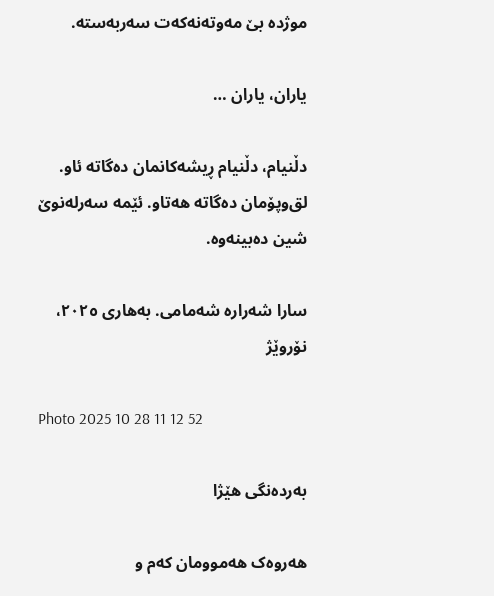موژدە بێ مەوتەنەکەت سەربەستە.

یاران، یاران …

دڵنیام، دڵنیام ڕیشەکانمان دەگاتە ئاو. لق‌وپۆمان دەگاتە هەتاو. ئێمە سەرلەنوێ شین دەبینەوە.

سارا شەرارە شەمامی. بەهاری ٢٠٢٥، نۆروێژ

Photo 2025 10 28 11 12 52

بەردەنگی هێژا

هەروەک هەموومان کەم و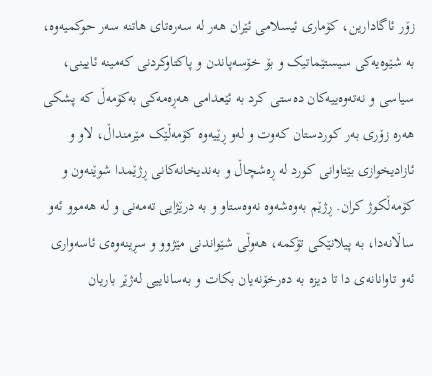زۆر ئاگادارین، کۆماری ئیسلامی ئێران هەر لە سەرەتای هاتنە سەر حوکمیەوە، بە شێوەیەکی سیستێماتیک و بۆ خۆسەپاندن و پاکتاوکردنی کەمینە ئایینی، سیاسی و نەتەوەییەکان دەستی کرد بە ئێعدامی هەڕەمەکی بەکۆمەڵ کە پشکی هەرە زۆری بەر کوردستان کەوت و لەو ڕێیەوە کۆمەڵێک مێرمنداڵ، لاو و ئازادیخوازی بێتاوانی کورد لە ڕەشچاڵ و بەندیخانەکانی ڕژێمدا شوێنەون و کۆمەڵکوژ کران. ڕژێم بەوەشەوە نەوەستاو و بە درێژایی تەمەنی و لە هەموو ئەو ساڵانەدا، بە پیلانێکی تۆکمە، هەوڵی شێواندنی مێژوو و سڕینەوەی ئاسەواری ئەو تاوانانەی دا تا دیزە بە دەرخۆنەیان بکات و بەساناییی لەژێر باریان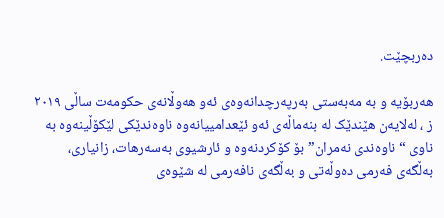دەربچێت.

هەربۆیە و بە مەبەستی بەرپەرچدانەوەی ئەو هەوڵانەی حکومەت ساڵی ٢٠١٩ ز ، لەلایەن هێندێک لە بنەماڵەی ئەو ئێعدامییانەوە ناوەندێکی لێکۆڵینەوە بە ناوی “ناوەندی نەمران” بۆ کۆکردنەوە و ئارشیوی بەسەرهات، زانیاری، بەڵگەی فەرمی دەوڵەتی و بەڵگەی نافەرمی لە شێوەی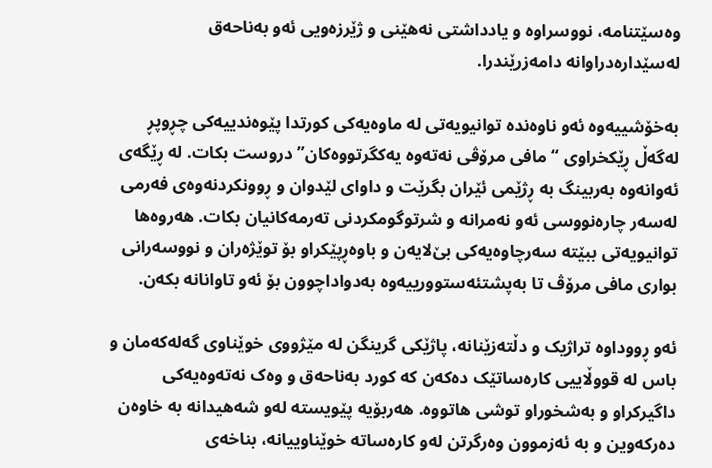وەسێتنامە، نووسراوە و یادداشتی نەهێنی و ژێرزەویی ئەو بەناحەق لەسێدارەدراوانە دامەزرێندرا.

بەخۆشییەوە ئەو ناوەندە توانیویەتی لە ماوەیەکی کورتدا پێوەندییەکی چڕوپڕ لەگەڵ ڕێکخراوی “مافی مرۆڤی نەتەوە یەکگرتووەکان” دروست بکات. لە ڕێگەی ئەوانەوە بەربینگ بە ڕژێمی ئێران بگرێت و داوای لێدوان و ڕوونکردنەوەی فەرمی لەسەر چارەنووسی ئەو نەمرانە و شرتوگومکردنی تەرمەکانیان بکات. هەروەها توانیویەتی ببێتە سەرچاوەیەکی بێ‌لایەن و باوەڕپێکراو بۆ توێژەران و نووسەرانی بواری مافی مرۆڤ تا بەپشتئەستوورییەوە بەدواداچوون بۆ ئەو تاوانانە بکەن.

ئەو ڕووداوە تراژیک و دڵتەزێنانە، پاژێکی گرینگن لە مێژووی خوێناوی گەلەکەمان و باس لە قووڵاییی کارەساتێک دەکەن کە کورد بەناحەق و وەک نەتەوەیەکی داگیرکراو و بەشخوراو توشی هاتووە. هەربۆیە پێویستە لەو شەهیدانە بە خاوەن دەرکەوین و بە ئەزموون وەرگرتن لەو کارەساتە خوێناوییانە، بناخەی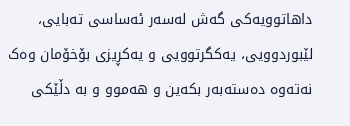داهاتوویەکی گەش لەسەر ئەساسی تەبایی، لێبوردوویی، یەکگرتوویی و یەکڕیزی بۆخۆمان وەک نەتەوە دەستەبەر بکەین و هەموو و بە دڵێکی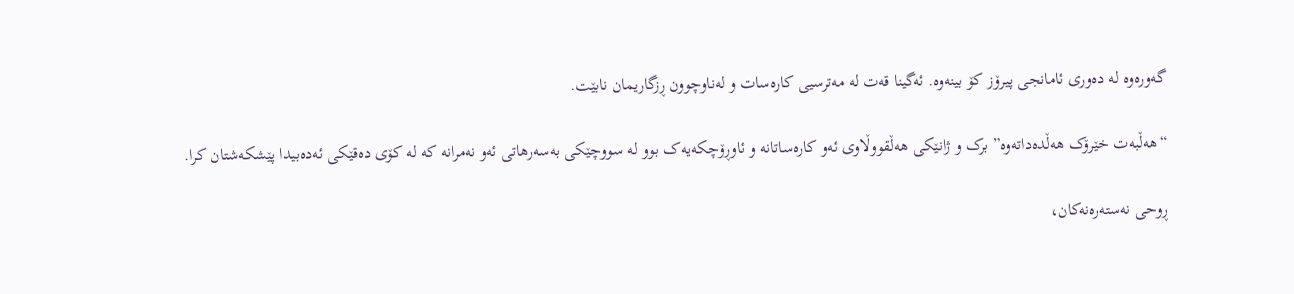گەورەوە لە دەوری ئامانجی پیرۆز کۆ بینەوە. ئەگینا قەت لە مەترسیی کارەسات و لەناوچوون ڕزگاریمان نابێت.

“هەڵبەت خێرۆک هەڵدەداتەوە” برک و ژانێکی هەڵقووڵاوی ئەو کارەساتانە و ئاوڕۆچکەیەک بوو لە سووچێکی بەسەرهاتی ئەو نەمرانە کە لە کۆی دەقێکی ئەدەبیدا پێشکەشتان کرا.

ڕوحی نەستەرەنەکان،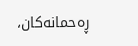ڕەحمانەکان،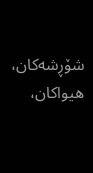شۆڕشەکان، هیواکان،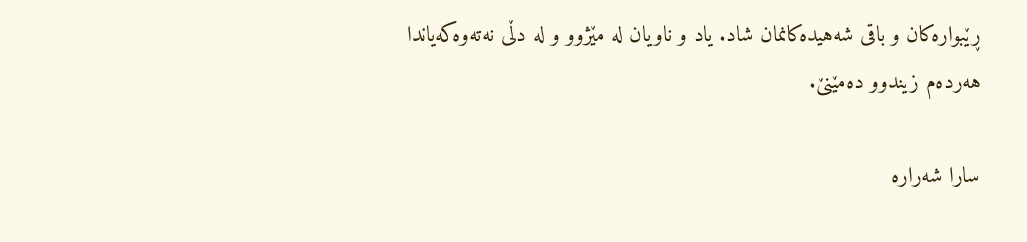ڕێبوارەکان و باقی شەهیدەکانمان شاد. یاد و ناویان لە مێژوو و لە دڵی نەتەوەکەیاندا هەردەم زیندوو دەمێنێ.

سارا شەرارە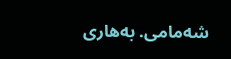شەمامی. بەهاری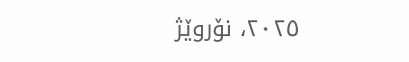٢٠٢٥، نۆروێژ